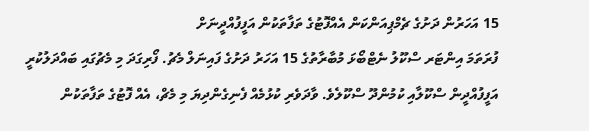15 އަހަރުން ދަށުގެ ޗެމްޕިއަންކަން އެއްފޮޓުގެ ތަފާތަކުން އަފީފުއްދީނަށް
ފުރަތަމަ އިންޓަރ ސްކޫލު ނެޓްބޯޅަ މުބާރާތުގެ 15 އަހަރު ދަށުގެ ފައިނަލް މެޗު. ފޯރިގަދަ މި މެޗުގައި ބައްދަލުކުރީ އަފީފުއްދީން ސްކޫލާއި ކުމުންދޫ ސްކޫލެވެ. ވާދަވެރި ކުޅުމެއް ފެނިގެންދިޔަ މި މެޗް، އެއް ފޮޓުގެ ތަފާތަކުން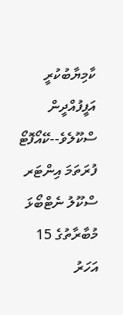ކާމިޔާބުކުރީ އަފީފުއްދީން ސްކޫލެވެ--ކޭއޯފޮޓޯ
ފުރަތަމަ އިންޓަރ ސްކޫލު ނެޓްބޯޅަ މުބާރާތުގެ 15 އަހަރު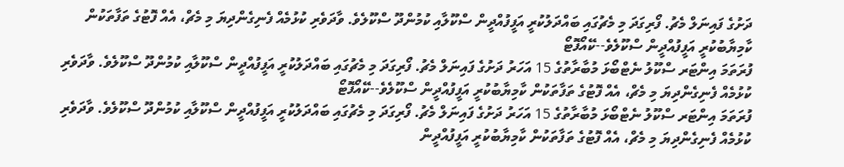ދަށުގެ ފައިނަލް މެޗު. ފޯރިގަދަ މި މެޗުގައި ބައްދަލުކުރީ އަފީފުއްދީން ސްކޫލާއި ކުމުންދޫ ސްކޫލެވެ. ވާދަވެރި ކުޅުމެއް ފެނިގެންދިޔަ މި މެޗް، އެއް ފޮޓުގެ ތަފާތަކުން ކާމިޔާބުކުރީ އަފީފުއްދީން ސްކޫލެވެ--ކޭއޯފޮޓޯ
ފުރަތަމަ އިންޓަރ ސްކޫލު ނެޓްބޯޅަ މުބާރާތުގެ 15 އަހަރު ދަށުގެ ފައިނަލް މެޗު. ފޯރިގަދަ މި މެޗުގައި ބައްދަލުކުރީ އަފީފުއްދީން ސްކޫލާއި ކުމުންދޫ ސްކޫލެވެ. ވާދަވެރި ކުޅުމެއް ފެނިގެންދިޔަ މި މެޗް، އެއް ފޮޓުގެ ތަފާތަކުން ކާމިޔާބުކުރީ އަފީފުއްދީން ސްކޫލެވެ--ކޭއޯފޮޓޯ
ފުރަތަމަ އިންޓަރ ސްކޫލު ނެޓްބޯޅަ މުބާރާތުގެ 15 އަހަރު ދަށުގެ ފައިނަލް މެޗު. ފޯރިގަދަ މި މެޗުގައި ބައްދަލުކުރީ އަފީފުއްދީން ސްކޫލާއި ކުމުންދޫ ސްކޫލެވެ. ވާދަވެރި ކުޅުމެއް ފެނިގެންދިޔަ މި މެޗް، އެއް ފޮޓުގެ ތަފާތަކުން ކާމިޔާބުކުރީ އަފީފުއްދީން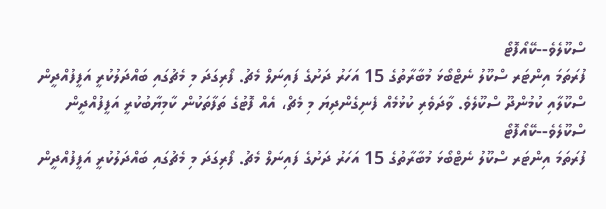ސްކޫލެވެ--ކޭއޯފޮޓޯ
ފުރަތަމަ އިންޓަރ ސްކޫލު ނެޓްބޯޅަ މުބާރާތުގެ 15 އަހަރު ދަށުގެ ފައިނަލް މެޗު. ފޯރިގަދަ މި މެޗުގައި ބައްދަލުކުރީ އަފީފުއްދީން ސްކޫލާއި ކުމުންދޫ ސްކޫލެވެ. ވާދަވެރި ކުޅުމެއް ފެނިގެންދިޔަ މި މެޗް، އެއް ފޮޓުގެ ތަފާތަކުން ކާމިޔާބުކުރީ އަފީފުއްދީން ސްކޫލެވެ--ކޭއޯފޮޓޯ
ފުރަތަމަ އިންޓަރ ސްކޫލު ނެޓްބޯޅަ މުބާރާތުގެ 15 އަހަރު ދަށުގެ ފައިނަލް މެޗު. ފޯރިގަދަ މި މެޗުގައި ބައްދަލުކުރީ އަފީފުއްދީން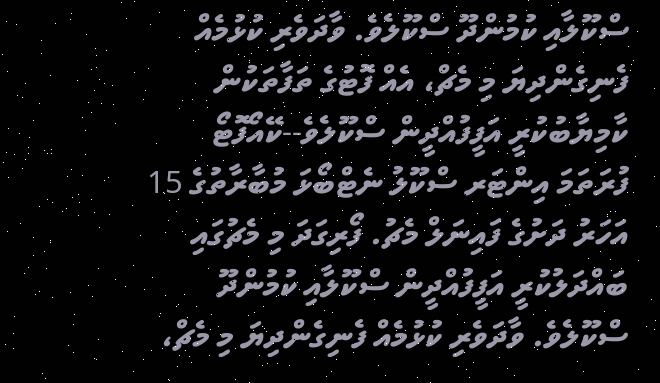ސްކޫލާއި ކުމުންދޫ ސްކޫލެވެ. ވާދަވެރި ކުޅުމެއް ފެނިގެންދިޔަ މި މެޗް، އެއް ފޮޓުގެ ތަފާތަކުން ކާމިޔާބުކުރީ އަފީފުއްދީން ސްކޫލެވެ--ކޭއޯފޮޓޯ
ފުރަތަމަ އިންޓަރ ސްކޫލު ނެޓްބޯޅަ މުބާރާތުގެ 15 އަހަރު ދަށުގެ ފައިނަލް މެޗު. ފޯރިގަދަ މި މެޗުގައި ބައްދަލުކުރީ އަފީފުއްދީން ސްކޫލާއި ކުމުންދޫ ސްކޫލެވެ. ވާދަވެރި ކުޅުމެއް ފެނިގެންދިޔަ މި މެޗް،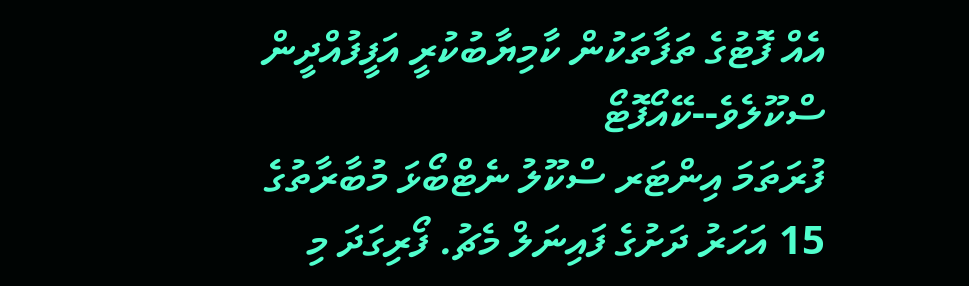އެއް ފޮޓުގެ ތަފާތަކުން ކާމިޔާބުކުރީ އަފީފުއްދީން ސްކޫލެވެ--ކޭއޯފޮޓޯ
ފުރަތަމަ އިންޓަރ ސްކޫލު ނެޓްބޯޅަ މުބާރާތުގެ 15 އަހަރު ދަށުގެ ފައިނަލް މެޗު. ފޯރިގަދަ މި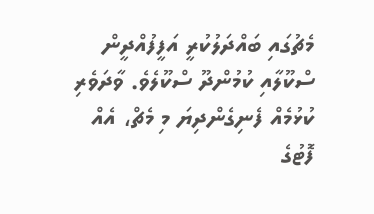މެޗުގައި ބައްދަލުކުރީ އަފީފުއްދީން ސްކޫލާއި ކުމުންދޫ ސްކޫލެވެ. ވާދަވެރި ކުޅުމެއް ފެނިގެންދިޔަ މި މެޗް، އެއް ފޮޓުގެ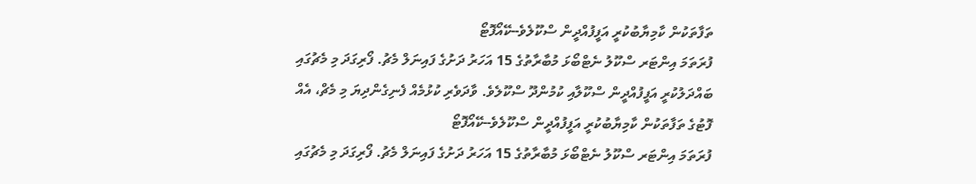ތަފާތަކުން ކާމިޔާބުކުރީ އަފީފުއްދީން ސްކޫލެވެ--ކޭއޯފޮޓޯ
ފުރަތަމަ އިންޓަރ ސްކޫލު ނެޓްބޯޅަ މުބާރާތުގެ 15 އަހަރު ދަށުގެ ފައިނަލް މެޗު. ފޯރިގަދަ މި މެޗުގައި ބައްދަލުކުރީ އަފީފުއްދީން ސްކޫލާއި ކުމުންދޫ ސްކޫލެވެ. ވާދަވެރި ކުޅުމެއް ފެނިގެންދިޔަ މި މެޗް، އެއް ފޮޓުގެ ތަފާތަކުން ކާމިޔާބުކުރީ އަފީފުއްދީން ސްކޫލެވެ--ކޭއޯފޮޓޯ
ފުރަތަމަ އިންޓަރ ސްކޫލު ނެޓްބޯޅަ މުބާރާތުގެ 15 އަހަރު ދަށުގެ ފައިނަލް މެޗު. ފޯރިގަދަ މި މެޗުގައި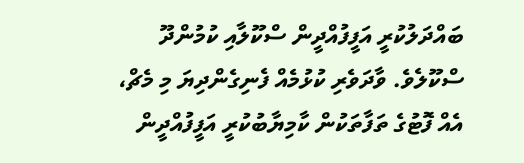ބައްދަލުކުރީ އަފީފުއްދީން ސްކޫލާއި ކުމުންދޫ ސްކޫލެވެ. ވާދަވެރި ކުޅުމެއް ފެނިގެންދިޔަ މި މެޗް، އެއް ފޮޓުގެ ތަފާތަކުން ކާމިޔާބުކުރީ އަފީފުއްދީން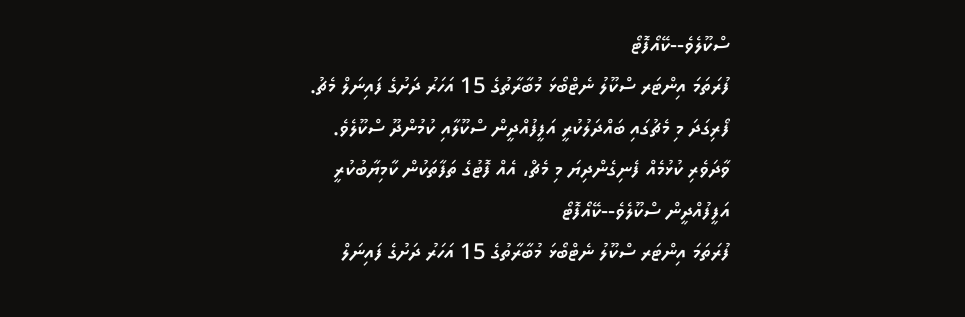ސްކޫލެވެ--ކޭއޯފޮޓޯ
ފުރަތަމަ އިންޓަރ ސްކޫލު ނެޓްބޯޅަ މުބާރާތުގެ 15 އަހަރު ދަށުގެ ފައިނަލް މެޗު. ފޯރިގަދަ މި މެޗުގައި ބައްދަލުކުރީ އަފީފުއްދީން ސްކޫލާއި ކުމުންދޫ ސްކޫލެވެ. ވާދަވެރި ކުޅުމެއް ފެނިގެންދިޔަ މި މެޗް، އެއް ފޮޓުގެ ތަފާތަކުން ކާމިޔާބުކުރީ އަފީފުއްދީން ސްކޫލެވެ--ކޭއޯފޮޓޯ
ފުރަތަމަ އިންޓަރ ސްކޫލު ނެޓްބޯޅަ މުބާރާތުގެ 15 އަހަރު ދަށުގެ ފައިނަލް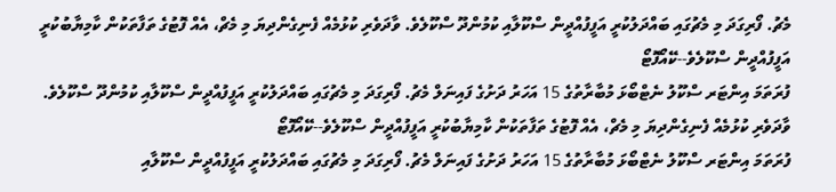މެޗު. ފޯރިގަދަ މި މެޗުގައި ބައްދަލުކުރީ އަފީފުއްދީން ސްކޫލާއި ކުމުންދޫ ސްކޫލެވެ. ވާދަވެރި ކުޅުމެއް ފެނިގެންދިޔަ މި މެޗް، އެއް ފޮޓުގެ ތަފާތަކުން ކާމިޔާބުކުރީ އަފީފުއްދީން ސްކޫލެވެ--ކޭއޯފޮޓޯ
ފުރަތަމަ އިންޓަރ ސްކޫލު ނެޓްބޯޅަ މުބާރާތުގެ 15 އަހަރު ދަށުގެ ފައިނަލް މެޗު. ފޯރިގަދަ މި މެޗުގައި ބައްދަލުކުރީ އަފީފުއްދީން ސްކޫލާއި ކުމުންދޫ ސްކޫލެވެ. ވާދަވެރި ކުޅުމެއް ފެނިގެންދިޔަ މި މެޗް، އެއް ފޮޓުގެ ތަފާތަކުން ކާމިޔާބުކުރީ އަފީފުއްދީން ސްކޫލެވެ--ކޭއޯފޮޓޯ
ފުރަތަމަ އިންޓަރ ސްކޫލު ނެޓްބޯޅަ މުބާރާތުގެ 15 އަހަރު ދަށުގެ ފައިނަލް މެޗު. ފޯރިގަދަ މި މެޗުގައި ބައްދަލުކުރީ އަފީފުއްދީން ސްކޫލާއި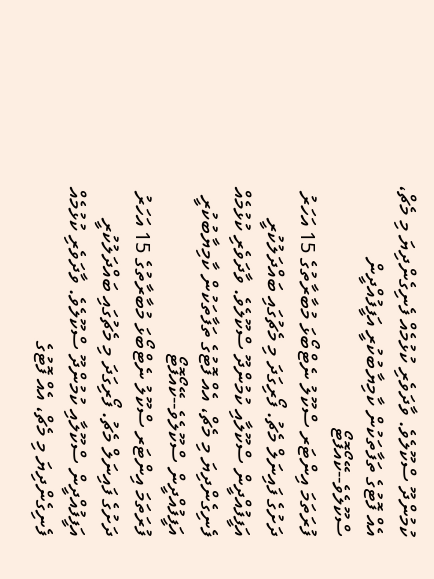ކުމުންދޫ ސްކޫލެވެ. ވާދަވެރި ކުޅުމެއް ފެނިގެންދިޔަ މި މެޗް، އެއް ފޮޓުގެ ތަފާތަކުން ކާމިޔާބުކުރީ އަފީފުއްދީން ސްކޫލެވެ--ކޭއޯފޮޓޯ
ފުރަތަމަ އިންޓަރ ސްކޫލު ނެޓްބޯޅަ މުބާރާތުގެ 15 އަހަރު ދަށުގެ ފައިނަލް މެޗު. ފޯރިގަދަ މި މެޗުގައި ބައްދަލުކުރީ އަފީފުއްދީން ސްކޫލާއި ކުމުންދޫ ސްކޫލެވެ. ވާދަވެރި ކުޅުމެއް ފެނިގެންދިޔަ މި މެޗް، އެއް ފޮޓުގެ ތަފާތަކުން ކާމިޔާބުކުރީ އަފީފުއްދީން ސްކޫލެވެ--ކޭއޯފޮޓޯ
ފުރަތަމަ އިންޓަރ ސްކޫލު ނެޓްބޯޅަ މުބާރާތުގެ 15 އަހަރު ދަށުގެ ފައިނަލް މެޗު. ފޯރިގަދަ މި މެޗުގައި ބައްދަލުކުރީ އަފީފުއްދީން ސްކޫލާއި ކުމުންދޫ ސްކޫލެވެ. ވާދަވެރި ކުޅުމެއް ފެނިގެންދިޔަ މި މެޗް، އެއް ފޮޓުގެ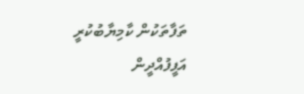ތަފާތަކުން ކާމިޔާބުކުރީ އަފީފުއްދީން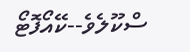ސްކޫލެވެ--ކޭއޯފޮޓޯ